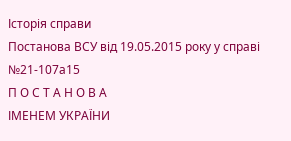Історія справи
Постанова ВСУ від 19.05.2015 року у справі №21-107а15
П О С Т А Н О В А
ІМЕНЕМ УКРАЇНИ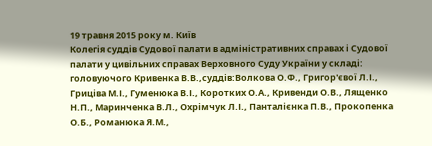19 травня 2015 року м. Київ
Колегія суддів Судової палати в адміністративних справах і Судової палати у цивільних справах Верховного Суду України у складі:
головуючого Кривенка В.В.,суддів:Волкова О.Ф., Григор'євої Л.І., Гриціва М.І., Гуменюка В.І., Коротких О.А., Кривенди О.В., Лященко Н.П., Маринченка В.Л., Охрімчук Л.І., Панталієнка П.В., Прокопенка О.Б., Романюка Я.М.,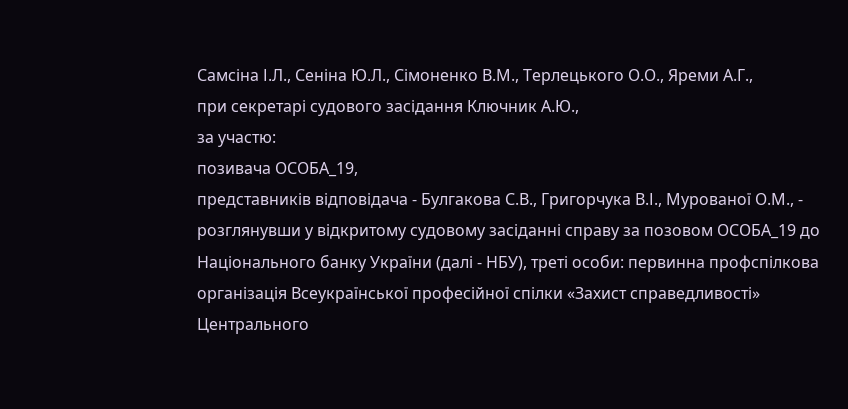Самсіна І.Л., Сеніна Ю.Л., Сімоненко В.М., Терлецького О.О., Яреми А.Г.,
при секретарі судового засідання Ключник А.Ю.,
за участю:
позивача ОСОБА_19,
представників відповідача - Булгакова С.В., Григорчука В.І., Мурованої О.М., -
розглянувши у відкритому судовому засіданні справу за позовом ОСОБА_19 до Національного банку України (далі - НБУ), треті особи: первинна профспілкова організація Всеукраїнської професійної спілки «Захист справедливості» Центрального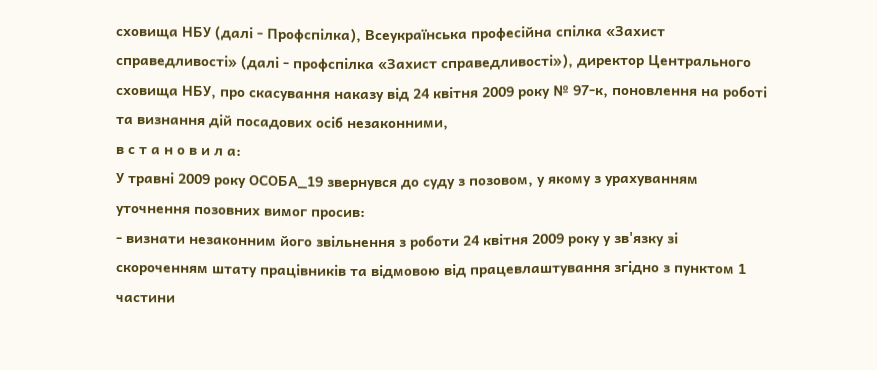сховища НБУ (далі - Профспілка), Всеукраїнська професійна спілка «Захист справедливості» (далі - профспілка «Захист справедливості»), директор Центрального сховища НБУ, про скасування наказу від 24 квітня 2009 року № 97-к, поновлення на роботі та визнання дій посадових осіб незаконними,
в с т а н о в и л а:
У травні 2009 року ОСОБА_19 звернувся до суду з позовом, у якому з урахуванням уточнення позовних вимог просив:
- визнати незаконним його звільнення з роботи 24 квітня 2009 року у зв'язку зі скороченням штату працівників та відмовою від працевлаштування згідно з пунктом 1 частини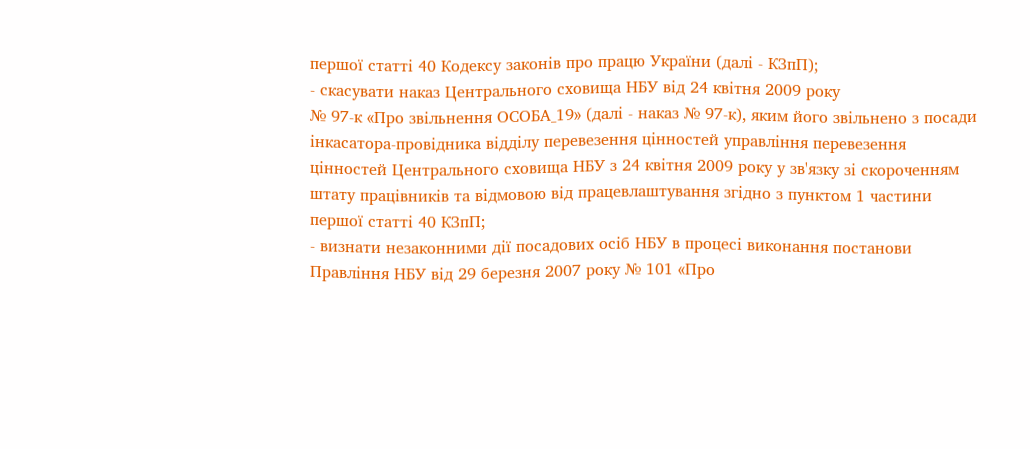першої статті 40 Кодексу законів про працю України (далі - КЗпП);
- скасувати наказ Центрального сховища НБУ від 24 квітня 2009 року
№ 97-к «Про звільнення ОСОБА_19» (далі - наказ № 97-к), яким його звільнено з посади інкасатора-провідника відділу перевезення цінностей управління перевезення цінностей Центрального сховища НБУ з 24 квітня 2009 року у зв'язку зі скороченням штату працівників та відмовою від працевлаштування згідно з пунктом 1 частини першої статті 40 КЗпП;
- визнати незаконними дії посадових осіб НБУ в процесі виконання постанови Правління НБУ від 29 березня 2007 року № 101 «Про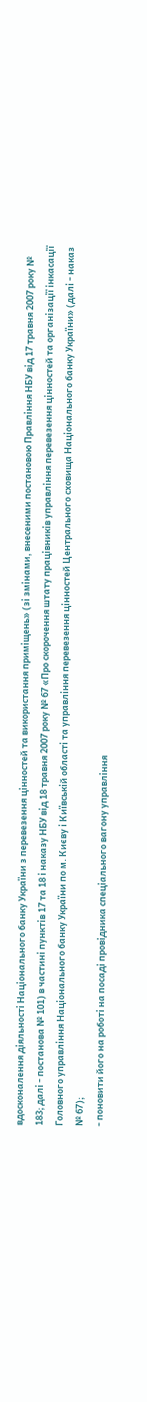вдосконалення діяльності Національного банку України з перевезення цінностей та використання приміщень» (зі змінами, внесеними постановою Правління НБУ від 17 травня 2007 року № 183; далі - постанова № 101) в частині пунктів 17 та 18 і наказу НБУ від 18 травня 2007 року № 67 «Про скорочення штату працівників управління перевезення цінностей та організації інкасації Головного управління Національного банку України по м. Києву і Київській області та управління перевезення цінностей Центрального сховища Національного банку України» (далі - наказ № 67);
- поновити його на роботі на посаді провідника спеціального вагону управління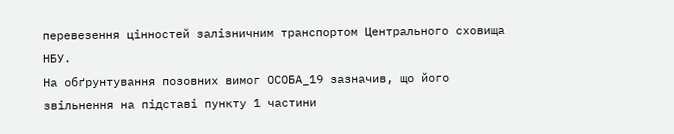перевезення цінностей залізничним транспортом Центрального сховища НБУ.
На обґрунтування позовних вимог ОСОБА_19 зазначив, що його звільнення на підставі пункту 1 частини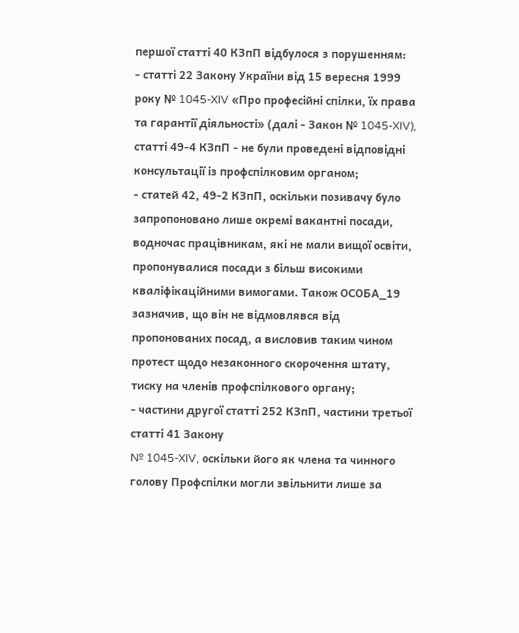першої статті 40 КЗпП відбулося з порушенням:
- статті 22 Закону України від 15 вересня 1999 року № 1045-XIV «Про професійні спілки, їх права та гарантії діяльності» (далі - Закон № 1045-XIV), статті 49-4 КЗпП - не були проведені відповідні консультації із профспілковим органом;
- статей 42, 49-2 КЗпП, оскільки позивачу було запропоновано лише окремі вакантні посади, водночас працівникам, які не мали вищої освіти, пропонувалися посади з більш високими кваліфікаційними вимогами. Також ОСОБА_19 зазначив, що він не відмовлявся від пропонованих посад, а висловив таким чином протест щодо незаконного скорочення штату, тиску на членів профспілкового органу;
- частини другої статті 252 КЗпП, частини третьої статті 41 Закону
№ 1045-XIV, оскільки його як члена та чинного голову Профспілки могли звільнити лише за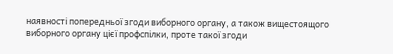наявності попередньої згоди виборного органу, а також вищестоящого виборного органу цієї профспілки, проте такої згоди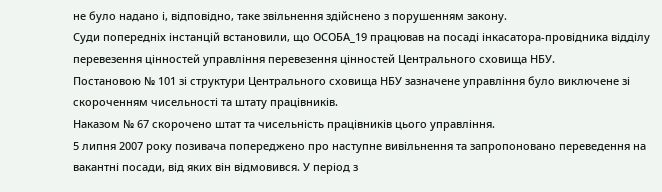не було надано і, відповідно, таке звільнення здійснено з порушенням закону.
Суди попередніх інстанцій встановили, що ОСОБА_19 працював на посаді інкасатора-провідника відділу перевезення цінностей управління перевезення цінностей Центрального сховища НБУ.
Постановою № 101 зі структури Центрального сховища НБУ зазначене управління було виключене зі скороченням чисельності та штату працівників.
Наказом № 67 скорочено штат та чисельність працівників цього управління.
5 липня 2007 року позивача попереджено про наступне вивільнення та запропоновано переведення на вакантні посади, від яких він відмовився. У період з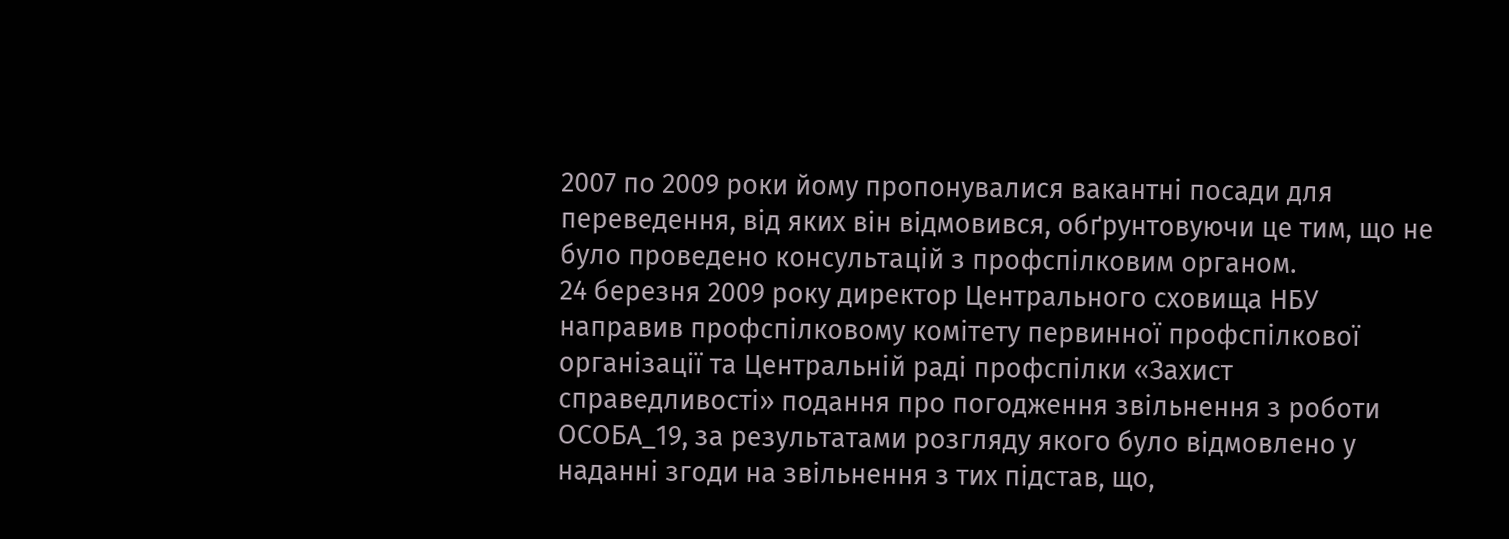2007 по 2009 роки йому пропонувалися вакантні посади для переведення, від яких він відмовився, обґрунтовуючи це тим, що не було проведено консультацій з профспілковим органом.
24 березня 2009 року директор Центрального сховища НБУ направив профспілковому комітету первинної профспілкової організації та Центральній раді профспілки «Захист справедливості» подання про погодження звільнення з роботи ОСОБА_19, за результатами розгляду якого було відмовлено у наданні згоди на звільнення з тих підстав, що,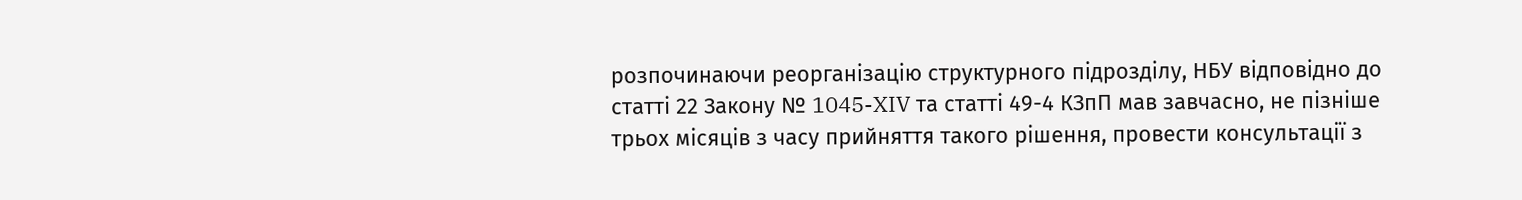розпочинаючи реорганізацію структурного підрозділу, НБУ відповідно до статті 22 Закону № 1045-XIV та статті 49-4 КЗпП мав завчасно, не пізніше трьох місяців з часу прийняття такого рішення, провести консультації з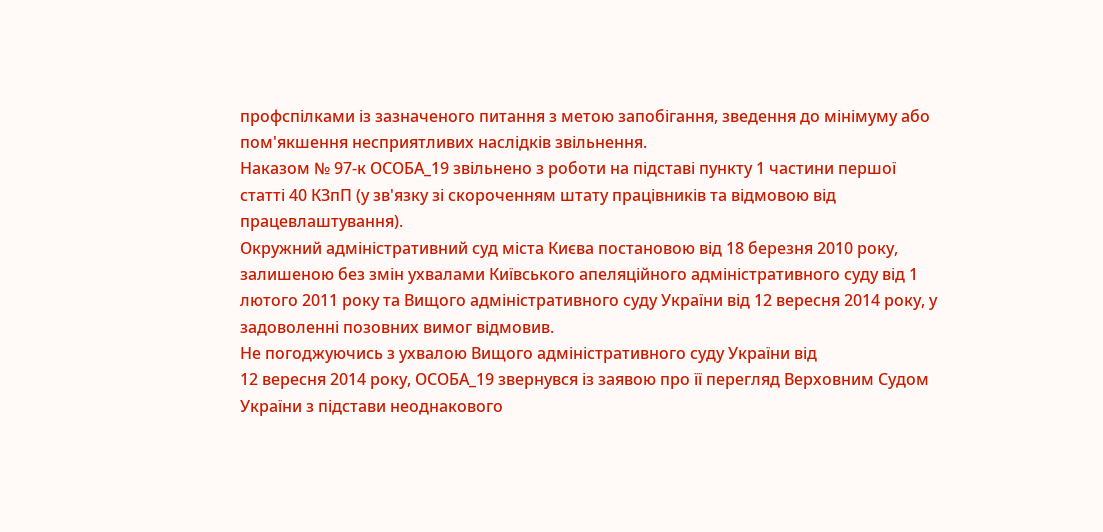профспілками із зазначеного питання з метою запобігання, зведення до мінімуму або пом'якшення несприятливих наслідків звільнення.
Наказом № 97-к ОСОБА_19 звільнено з роботи на підставі пункту 1 частини першої статті 40 КЗпП (у зв'язку зі скороченням штату працівників та відмовою від працевлаштування).
Окружний адміністративний суд міста Києва постановою від 18 березня 2010 року, залишеною без змін ухвалами Київського апеляційного адміністративного суду від 1 лютого 2011 року та Вищого адміністративного суду України від 12 вересня 2014 року, у задоволенні позовних вимог відмовив.
Не погоджуючись з ухвалою Вищого адміністративного суду України від
12 вересня 2014 року, ОСОБА_19 звернувся із заявою про її перегляд Верховним Судом України з підстави неоднакового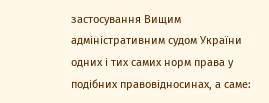застосування Вищим адміністративним судом України одних і тих самих норм права у подібних правовідносинах, а саме: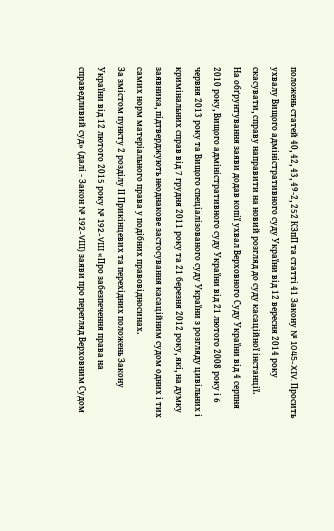положень статей 40, 42, 43, 49-2, 252 КЗпП та статті 41 Закону № 1045-XIV. Просить ухвалу Вищого адміністративного суду України від 12 вересня 2014 року скасувати, справу направити на новий розгляд до суду касаційної інстанції.
На обґрунтування заяви додав копії ухвал Верховного Суду України від 4 серпня 2010 року, Вищого адміністративного суду України від 21 лютого 2008 року і 6 червня 2013 року та Вищого спеціалізованого суду України з розгляду цивільних і кримінальних справ від 7 грудня 2011 року та 21 березня 2012 року, які, на думку заявника, підтверджують неоднакове застосування касаційним судом одних і тих самих норм матеріального права у подібних правовідносинах.
За змістом пункту 2 розділу ІІ Прикінцевих та перехідних положень Закону України від 12 лютого 2015 року № 192-VIII «Про забезпечення права на справедливий суд» (далі - Закон № 192-VIII) заяви про перегляд Верховним Судом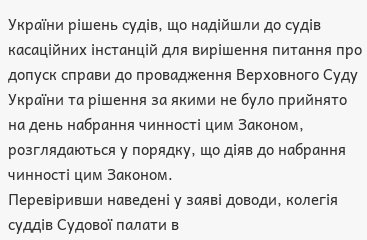України рішень судів, що надійшли до судів касаційних інстанцій для вирішення питання про допуск справи до провадження Верховного Суду України та рішення за якими не було прийнято на день набрання чинності цим Законом, розглядаються у порядку, що діяв до набрання чинності цим Законом.
Перевіривши наведені у заяві доводи, колегія суддів Судової палати в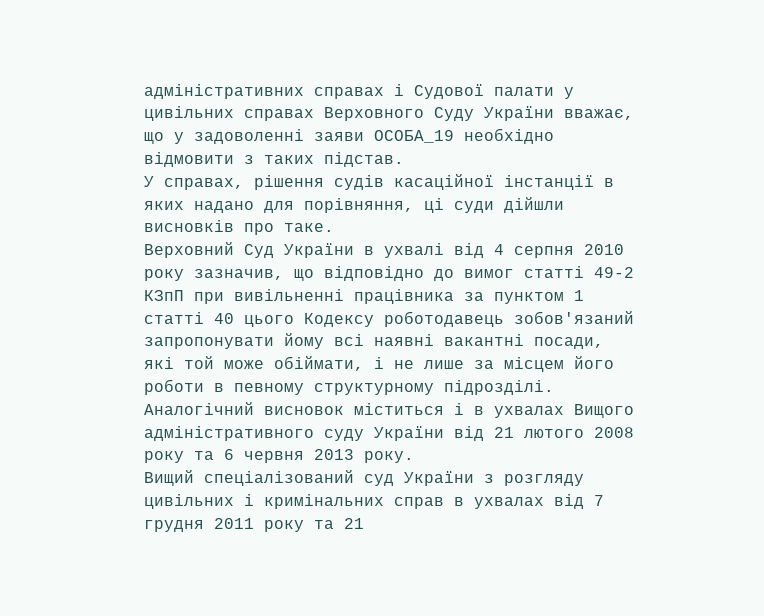адміністративних справах і Судової палати у цивільних справах Верховного Суду України вважає, що у задоволенні заяви ОСОБА_19 необхідно відмовити з таких підстав.
У справах, рішення судів касаційної інстанції в яких надано для порівняння, ці суди дійшли висновків про таке.
Верховний Суд України в ухвалі від 4 серпня 2010 року зазначив, що відповідно до вимог статті 49-2 КЗпП при вивільненні працівника за пунктом 1 статті 40 цього Кодексу роботодавець зобов'язаний запропонувати йому всі наявні вакантні посади, які той може обіймати, і не лише за місцем його роботи в певному структурному підрозділі.
Аналогічний висновок міститься і в ухвалах Вищого адміністративного суду України від 21 лютого 2008 року та 6 червня 2013 року.
Вищий спеціалізований суд України з розгляду цивільних і кримінальних справ в ухвалах від 7 грудня 2011 року та 21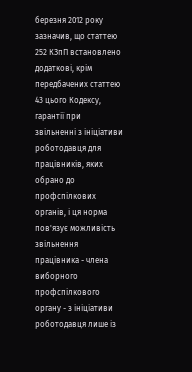березня 2012 року зазначив, що статтею 252 КЗпП встановлено додаткові, крім передбачених статтею 43 цього Кодексу, гарантії при звільненні з ініціативи роботодавця для працівників, яких обрано до профспілкових органів, і ця норма пов'язує можливість звільнення працівника - члена виборного профспілкового органу - з ініціативи роботодавця лише із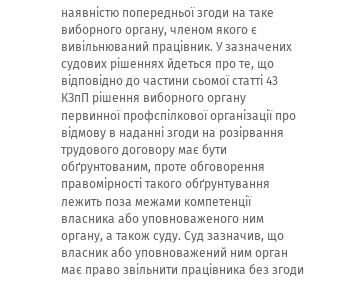наявністю попередньої згоди на таке виборного органу, членом якого є вивільнюваний працівник. У зазначених судових рішеннях йдеться про те, що відповідно до частини сьомої статті 43 КЗпП рішення виборного органу первинної профспілкової організації про відмову в наданні згоди на розірвання трудового договору має бути обґрунтованим, проте обговорення правомірності такого обґрунтування лежить поза межами компетенції власника або уповноваженого ним органу, а також суду. Суд зазначив, що власник або уповноважений ним орган має право звільнити працівника без згоди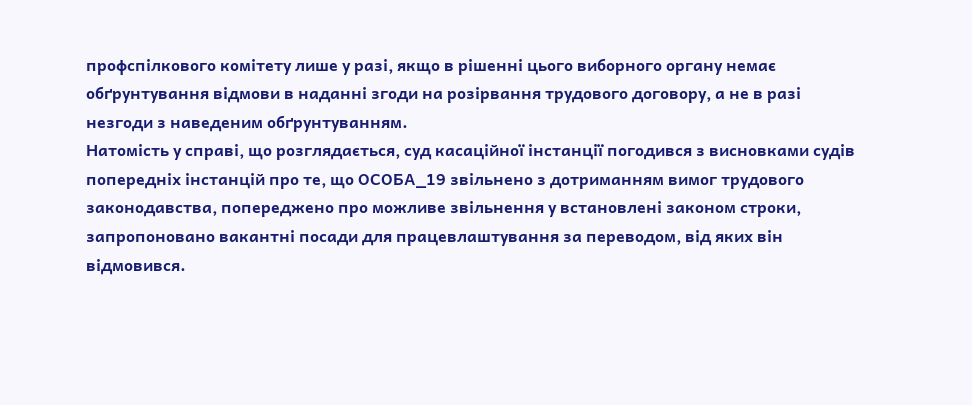профспілкового комітету лише у разі, якщо в рішенні цього виборного органу немає обґрунтування відмови в наданні згоди на розірвання трудового договору, а не в разі незгоди з наведеним обґрунтуванням.
Натомість у справі, що розглядається, суд касаційної інстанції погодився з висновками судів попередніх інстанцій про те, що ОСОБА_19 звільнено з дотриманням вимог трудового законодавства, попереджено про можливе звільнення у встановлені законом строки, запропоновано вакантні посади для працевлаштування за переводом, від яких він відмовився.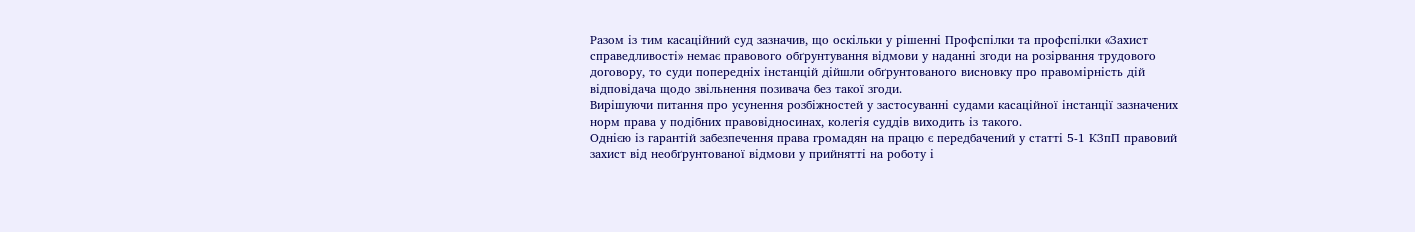Разом із тим касаційний суд зазначив, що оскільки у рішенні Профспілки та профспілки «Захист справедливості» немає правового обґрунтування відмови у наданні згоди на розірвання трудового договору, то суди попередніх інстанцій дійшли обґрунтованого висновку про правомірність дій відповідача щодо звільнення позивача без такої згоди.
Вирішуючи питання про усунення розбіжностей у застосуванні судами касаційної інстанції зазначених норм права у подібних правовідносинах, колегія суддів виходить із такого.
Однією із гарантій забезпечення права громадян на працю є передбачений у статті 5-1 КЗпП правовий захист від необґрунтованої відмови у прийнятті на роботу і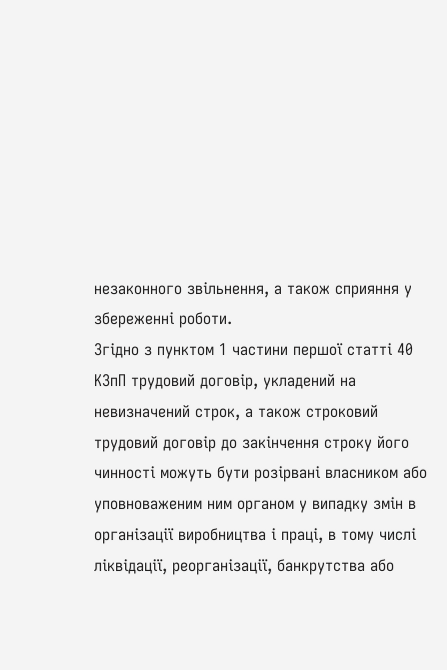незаконного звільнення, а також сприяння у збереженні роботи.
Згідно з пунктом 1 частини першої статті 40 КЗпП трудовий договір, укладений на невизначений строк, а також строковий трудовий договір до закінчення строку його чинності можуть бути розірвані власником або уповноваженим ним органом у випадку змін в організації виробництва і праці, в тому числі ліквідації, реорганізації, банкрутства або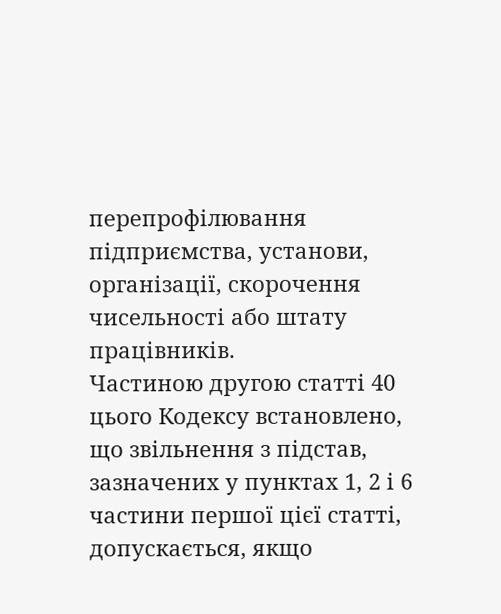перепрофілювання підприємства, установи, організації, скорочення чисельності або штату працівників.
Частиною другою статті 40 цього Кодексу встановлено, що звільнення з підстав, зазначених у пунктах 1, 2 і 6 частини першої цієї статті, допускається, якщо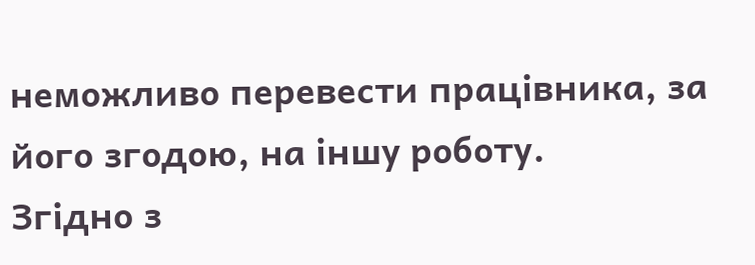неможливо перевести працівника, за його згодою, на іншу роботу.
Згідно з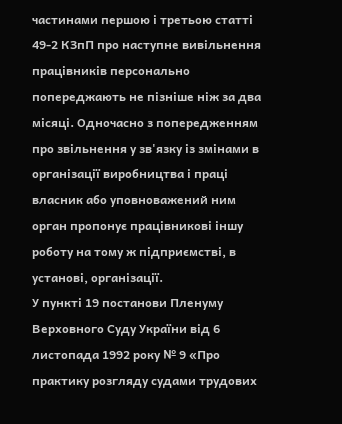частинами першою і третьою статті 49-2 КЗпП про наступне вивільнення працівників персонально попереджають не пізніше ніж за два місяці. Одночасно з попередженням про звільнення у зв'язку із змінами в організації виробництва і праці власник або уповноважений ним орган пропонує працівникові іншу роботу на тому ж підприємстві, в установі, організації.
У пункті 19 постанови Пленуму Верховного Суду України від 6 листопада 1992 року № 9 «Про практику розгляду судами трудових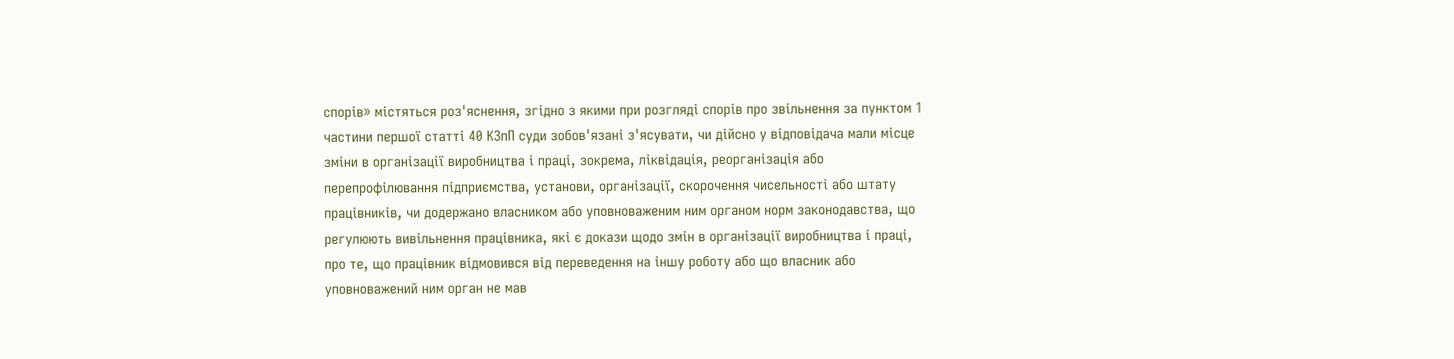спорів» містяться роз'яснення, згідно з якими при розгляді спорів про звільнення за пунктом 1 частини першої статті 40 КЗпП суди зобов'язані з'ясувати, чи дійсно у відповідача мали місце зміни в організації виробництва і праці, зокрема, ліквідація, реорганізація або перепрофілювання підприємства, установи, організації, скорочення чисельності або штату працівників, чи додержано власником або уповноваженим ним органом норм законодавства, що регулюють вивільнення працівника, які є докази щодо змін в організації виробництва і праці, про те, що працівник відмовився від переведення на іншу роботу або що власник або уповноважений ним орган не мав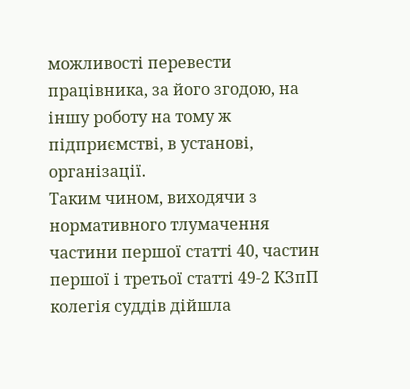можливості перевести працівника, за його згодою, на іншу роботу на тому ж підприємстві, в установі, організації.
Таким чином, виходячи з нормативного тлумачення частини першої статті 40, частин першої і третьої статті 49-2 КЗпП колегія суддів дійшла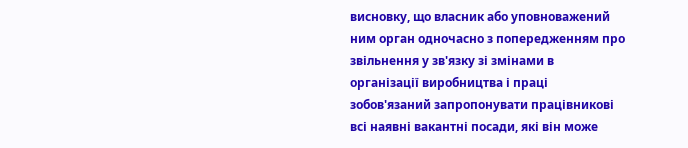висновку, що власник або уповноважений ним орган одночасно з попередженням про звільнення у зв'язку зі змінами в організації виробництва і праці зобов'язаний запропонувати працівникові всі наявні вакантні посади, які він може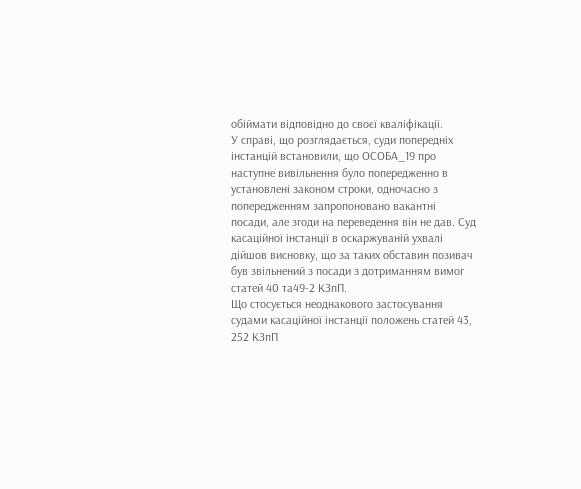обіймати відповідно до своєї кваліфікації.
У справі, що розглядається, суди попередніх інстанцій встановили, що ОСОБА_19 про наступне вивільнення було попередженно в установлені законом строки, одночасно з попередженням запропоновано вакантні посади, але згоди на переведення він не дав. Суд касаційної інстанції в оскаржуваній ухвалі дійшов висновку, що за таких обставин позивач був звільнений з посади з дотриманням вимог статей 40 та49-2 КЗпП.
Що стосується неоднакового застосування судами касаційної інстанції положень статей 43, 252 КЗпП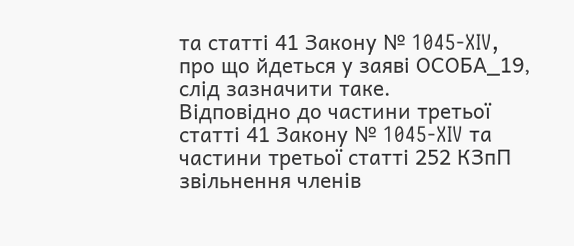та статті 41 Закону № 1045-XIV, про що йдеться у заяві ОСОБА_19, слід зазначити таке.
Відповідно до частини третьої статті 41 Закону № 1045-XIV та частини третьої статті 252 КЗпП звільнення членів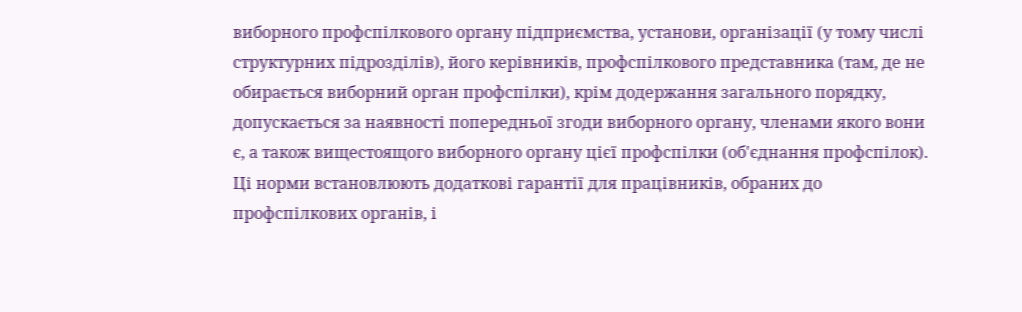виборного профспілкового органу підприємства, установи, організації (у тому числі структурних підрозділів), його керівників, профспілкового представника (там, де не обирається виборний орган профспілки), крім додержання загального порядку, допускається за наявності попередньої згоди виборного органу, членами якого вони є, а також вищестоящого виборного органу цієї профспілки (об'єднання профспілок).
Ці норми встановлюють додаткові гарантії для працівників, обраних до профспілкових органів, і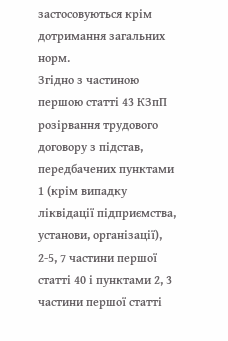застосовуються крім дотримання загальних норм.
Згідно з частиною першою статті 43 КЗпП розірвання трудового договору з підстав, передбачених пунктами 1 (крім випадку ліквідації підприємства, установи, організації), 2-5, 7 частини першої статті 40 і пунктами 2, 3 частини першої статті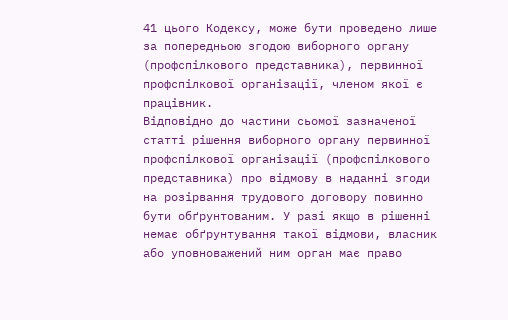41 цього Кодексу, може бути проведено лише за попередньою згодою виборного органу (профспілкового представника), первинної профспілкової організації, членом якої є працівник.
Відповідно до частини сьомої зазначеної статті рішення виборного органу первинної профспілкової організації (профспілкового представника) про відмову в наданні згоди на розірвання трудового договору повинно бути обґрунтованим. У разі якщо в рішенні немає обґрунтування такої відмови, власник або уповноважений ним орган має право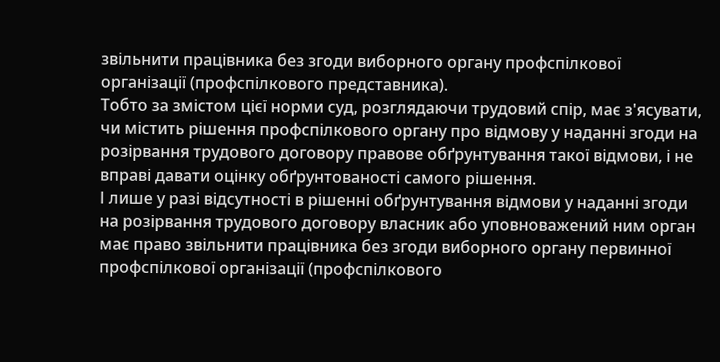звільнити працівника без згоди виборного органу профспілкової організації (профспілкового представника).
Тобто за змістом цієї норми суд, розглядаючи трудовий спір, має з'ясувати, чи містить рішення профспілкового органу про відмову у наданні згоди на розірвання трудового договору правове обґрунтування такої відмови, і не вправі давати оцінку обґрунтованості самого рішення.
І лише у разі відсутності в рішенні обґрунтування відмови у наданні згоди на розірвання трудового договору власник або уповноважений ним орган має право звільнити працівника без згоди виборного органу первинної профспілкової організації (профспілкового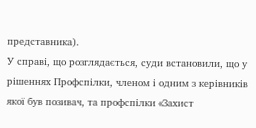представника).
У справі, що розглядається, суди встановили, що у рішеннях Профспілки, членом і одним з керівників якої був позивач, та профспілки «Захист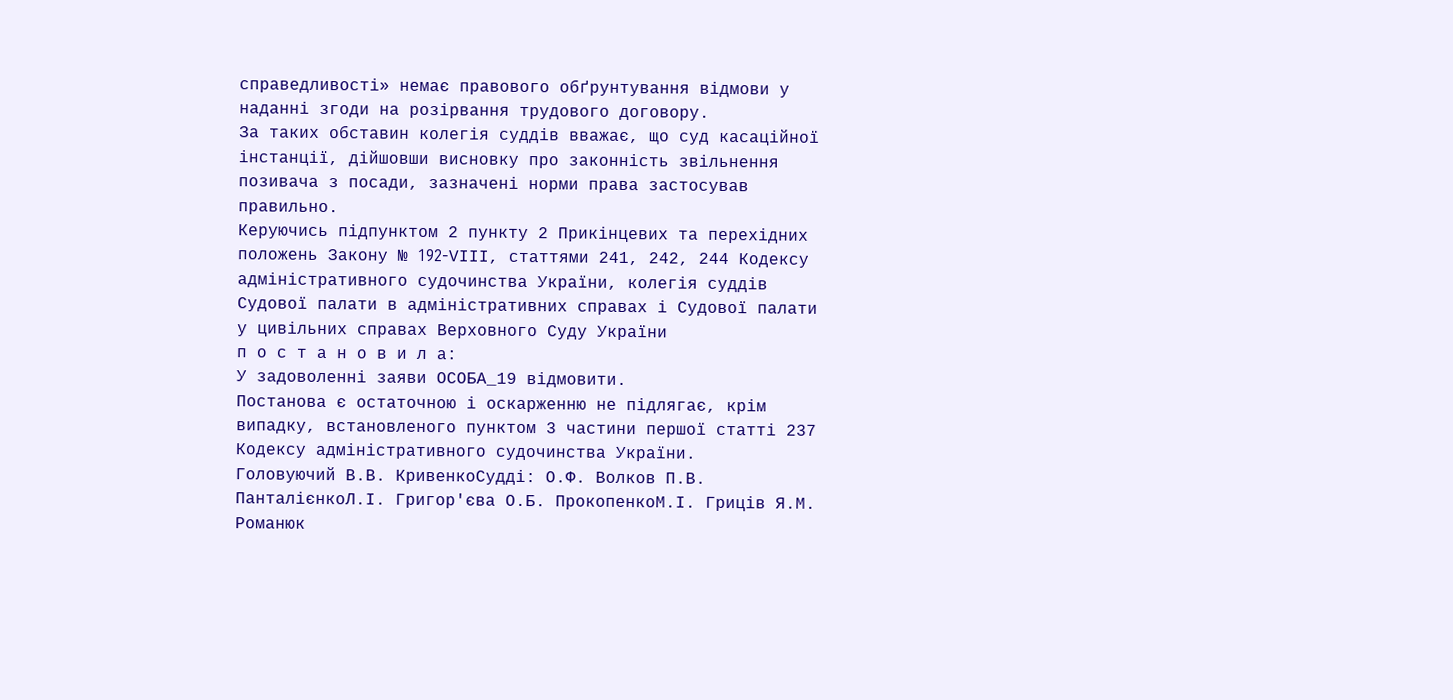справедливості» немає правового обґрунтування відмови у наданні згоди на розірвання трудового договору.
За таких обставин колегія суддів вважає, що суд касаційної інстанції, дійшовши висновку про законність звільнення позивача з посади, зазначені норми права застосував правильно.
Керуючись підпунктом 2 пункту 2 Прикінцевих та перехідних положень Закону № 192-VІІІ, статтями 241, 242, 244 Кодексу адміністративного судочинства України, колегія суддів Судової палати в адміністративних справах і Судової палати у цивільних справах Верховного Суду України
п о с т а н о в и л а:
У задоволенні заяви ОСОБА_19 відмовити.
Постанова є остаточною і оскарженню не підлягає, крім випадку, встановленого пунктом 3 частини першої статті 237 Кодексу адміністративного судочинства України.
Головуючий В.В. КривенкоСудді: О.Ф. Волков П.В. ПанталієнкоЛ.І. Григор'єва О.Б. ПрокопенкоМ.І. Гриців Я.М. Романюк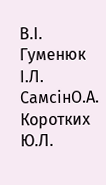В.І. Гуменюк І.Л. СамсінО.А. Коротких Ю.Л.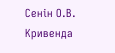Сенін О.В. Кривенда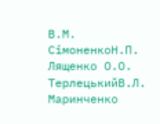В.М. СімоненкоН.П. Лященко О.О. ТерлецькийВ.Л. Маринченко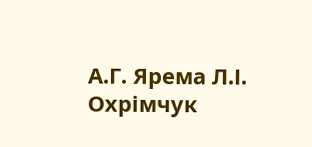А.Г. Ярема Л.І. Охрімчук